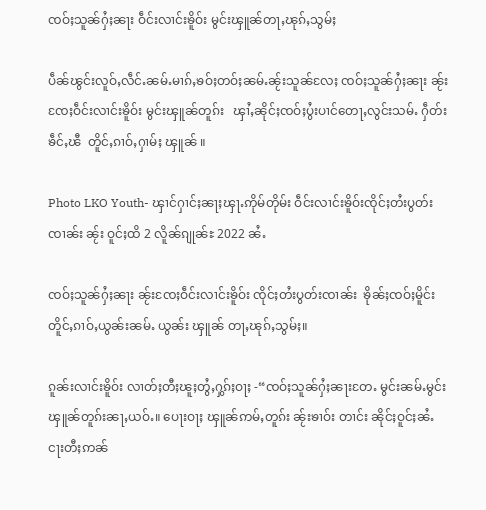ၸဝ်ႈသူၼ်ႁႆႈၼႃး ဝဵင်းလၢင်းၶိူဝ်း မွင်းၾူၼ်တႃႇၽုၵ်ႇသွမ်ႈ

ပဵၼ်ၽွင်းလူဝ်ႇလဵင်ႉၼမ်ႉမၢၵ်ႇၶဝ်ႈတဝ်ႈၼမ်ႉၼႂ်းသူၼ်လႄႈ ၸဝ်ႈသူၼ်ႁႆႈၼႃး ၼႂ်းၸႄႈဝဵင်းလၢင်းၶိူဝ်း မွင်းၾူၼ်တူၵ်း   ၾၢႆႇၼိုင်ႈၸဝ်ႈပွႆးပၢင်တေႃႇလွင်းသမ်ႉ ႁဵတ်းၶဵင်ႇၽီ  တိူင်ႇၵၢဝ်ႇႁၢမ်ႈ ၾူၼ် ။

Photo LKO Youth- ၾၢင်ႁၢင်ႈၼႃႈၾႃႉဢိုမ်တိုမ်း ဝဵင်းလၢင်းၶိူဝ်းၸိုင်ႈတႆးပွတ်းၸၢၼ်း ၼႂ်း ဝူင်ႈထိ 2 လိူၼ်ၵျုၼ်ႊ 2022 ၼႆႉ

ၸဝ်ႈသူၼ်ႁႆႈၼႃး ၼႂ်းၸႄႈဝဵင်းလၢင်းၶိူဝ်း ၸိုင်ႈတႆးပွတ်းၸၢၼ်း  ၶိုၼ်ႈၸဝ်ႈမိူင်း တိူင်ႇၵၢဝ်ႇယွၼ်းၼမ်ႉ ယွၼ်း ၾူၼ် တႃႇၽုၵ်ႇသွမ်ႈ။

ၵူၼ်းလၢင်းၶိူဝ်း လၢတ်ႈတီႈၽူႈတွႆႇႁွၵ်ႈဝႃႈ -“ၸဝ်ႈသူၼ်ႁႆႈၼႃးတႄႉ မွင်းၼမ်ႉမွင်းၾူၼ်တူၵ်းၼႃႇယဝ်ႉ။ ပေႃးဝႃႈ ၾူၼ်ဢမ်ႇတူၵ်း ၼႂ်းၶၢဝ်း တၢင်း ၼိုင်ႈဝူင်ႈၼႆႉ ငႃးတီႈဢၼ်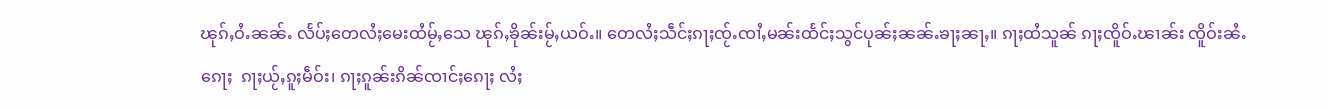ၽုၵ်ႇဝႆႉၼၼ်ႉ လႅပ်ႈတေလႆႈမေးထႆမႂ်ႇသေ ၽုၵ်ႇၶိုၼ်းမႂ်ႇယဝ်ႉ။ တေလႆႈသဵင်ႈၵႃႈၸႂ်ႉၸၢႆႇမၼ်းထႅင်ႈသွင်ပုၼ်ႈၼၼ်ႉၶႃႈၼႃႇ။ ၵႃႈထႆသူၼ် ၵႃႈၸိူဝ်ႉၽၢၼ်း ၸိူဝ်းၼႆႉၵေႃႈ  ၵႃႈယႂ်ႇၵူႈမဵဝ်း၊ ၵႃႈၵူၼ်းၵိၼ်ၸၢင်ႈၵေႃႈ လႆႈ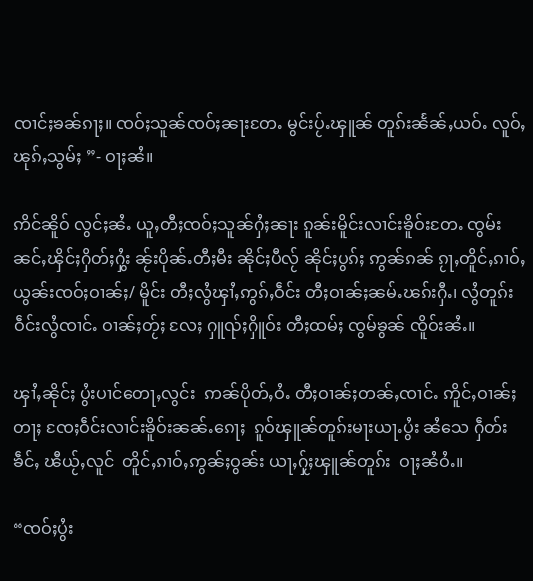ၸၢင်ႈၶၼ်ၵႃႈ။ ၸဝ်ႈသူၼ်ၸဝ်ႈၼႃးတႄႉ မွင်းပႂ်ႉၾူၼ် တူၵ်းၼႅၼ်ႇယဝ်ႉ လူဝ်ႇၽုၵ်ႇသွမ်ႈ ”- ဝႃႈၼႆ။

ဢိင်ၼိူဝ် လွင်ႈၼႆႉ ယူႇတီႈၸဝ်ႈသူၼ်ႁႆႈၼႃး ၵူၼ်းမိူင်းလၢင်းၶိူဝ်းတႄႉ ၸွမ်းၼင်ႇၾိင်ႈႁိတ်ႈႁွႆး ၼႂ်းပိုၼ်ႉတီႈမီး ၼိုင်ႈပီလႂ် ၼိုင်ႈပွၵ်ႈ ဢွၼ်ၵၼ် ၵႂႃႇတိူင်ႇၵၢဝ်ႇယွၼ်းၸဝ်ႈဝၢၼ်ႈ/ မိူင်း တီႈလွႆၾၢႆႇဢွၵ်ႇဝဵင်း တီႈဝၢၼ်ႈၼမ်ႉၽၵ်းႁီႉ၊ လွႆတူၵ်းဝဵင်းလွႆၸၢင်ႉ ဝၢၼ်ႈတႂ်ႈ လႄႈ ႁူၺ်ႈႁိူဝ်း တီႈထမ်ႈ ၸွမ်ၶွၼ် ၸိူဝ်းၼႆႉ။

ၾၢႆႇၼိုင်ႈ ပွႆးပၢင်တေႃႇလွင်း  ဢၼ်ပိုတ်ႇဝႆႉ တီႈဝၢၼ်ႈတၼ်ႇၸၢင်ႉ ဢိူင်ႇဝၢၼ်ႈတႃႈ ၸႄႈဝဵင်းလၢင်းၶိူဝ်းၼၼ်ႉၵေႃႈ  ၵူဝ်ၾူၼ်တူၵ်းမႃးယႃႉပွႆး ၼႆသေ ႁဵတ်းၶဵင်ႇ ၽီယႂ်ႇလူင်  တိူင်ႇၵၢဝ်ႇဢွၼ်ႈဝွၼ်း ယႃႇႁႂ်ႈၾူၼ်တူၵ်း  ဝႃႈၼႆဝႆႉ။

“ၸဝ်ႈပွႆး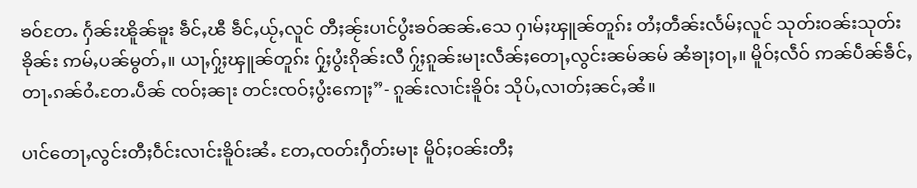ၶဝ်တႄႉ ႁႅၼ်းၽိူၼ်ၶူး ၶဵင်ႇၽီ ၶဵင်ႇယႂ်ႇလူင် တီႈၼႂ်းပၢင်ပွႆးၶဝ်ၼၼ်ႉသေ ႁၢမ်ႈၾူၼ်တူၵ်း တႆႈတဵၼ်းလႅမ်ႈလူင် သုတ်းဝၼ်းသုတ်းၶိုၼ်း ဢမ်ႇပၼ်မွတ်ႇ။ ယႃႇႁႂ်ႈၾူၼ်တူၵ်း ႁႂ်ႈပွႆးၵိုၼ်းလီ ႁႂ်ႈၵူၼ်းမႃးလဵၼ်ႈတေႃႇလွင်းၼမ်ၼမ် ၼႆၶႃႈဝႃႇ။ မိူဝ်ႈလဵဝ် ဢၼ်ပဵၼ်ၶဵင်ႇတႃႉၵၼ်ဝႆႉတႄႉပဵၼ် ၸဝ်ႈၼႃး တင်းၸဝ်ႈပွႆးဢေႃႈ”- ၵူၼ်းလၢင်းၶိူဝ်း သိုပ်ႇလၢတ်ႈၼင်ႇၼႆ။

ပၢင်တေႃႇလွင်းတီႈဝဵင်းလၢင်းၶိူဝ်းၼႆႉ တႄႇၸတ်းႁဵတ်းမႃး မိူဝ်ႈဝၼ်းတီႈ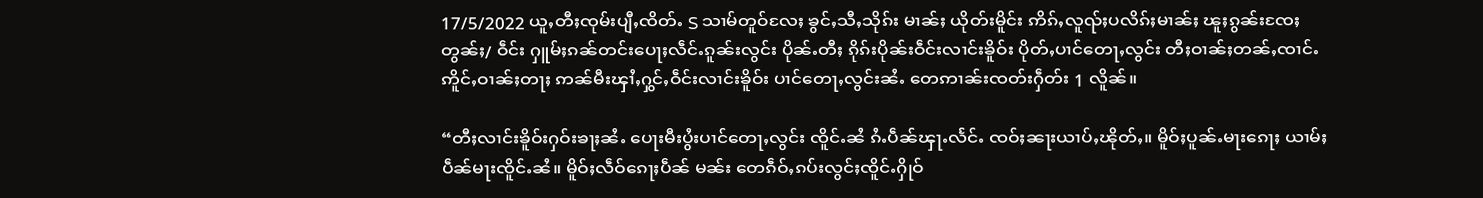17/5/2022 ယူႇတီႈၸုမ်းပျီႇၸိတ်ႉ S သၢမ်တူဝ်လႄႈ ၶွင်ႇသီႇသိုၵ်း မၢၼ်ႈ ယိုတ်းမိူင်း ဢိၵ်ႇလူၺ်ႈပလိၵ်ႈမၢၼ်ႈ ၽူႈၵွၼ်းၸႄႈတွၼ်ႈ/ ဝဵင်း ႁူမ်ႈၵၼ်တင်းပေႃႈလဵင်ႉၵူၼ်းလွင်း ပိုၼ်ႉတီႈ ၵိုၵ်းပိုၼ်းဝဵင်းလၢင်းၶိူဝ်း ပိုတ်ႇပၢင်တေႃႇလွင်း တီႈဝၢၼ်ႈတၼ်ႇၸၢင်ႉ ဢိူင်ႇဝၢၼ်ႈတႃႈ ဢၼ်မီးၾၢႆႇႁွင်ႇဝဵင်းလၢင်းၶိူဝ်း ပၢင်တေႃႇလွင်းၼႆႉ တေဢၢၼ်းၸတ်းႁဵတ်း 1 လိူၼ်။

“တီႈလၢင်းၶိူဝ်းႁဝ်းၶႃႈၼႆႉ ပေႃးမီးပွႆးပၢင်တေႃႇလွင်း ၸိူင်ႉၼႆ ၵႆႉပဵၼ်ၾႃႉလႅင်ႉ ၸဝ်ႈၼႃးယၢပ်ႇၽိုတ်ႇ။ မိူဝ်ႈပူၼ်ႉမႃးၵေႃႈ ယၢမ်ႈပဵၼ်မႃးၸိူင်ႉၼႆ။ မိူဝ်ႈလဵဝ်ၵေႃႈပဵၼ် မၼ်း တေၵဵဝ်ႇၵပ်းလွင်ႈၸိူင်ႉႁိုဝ်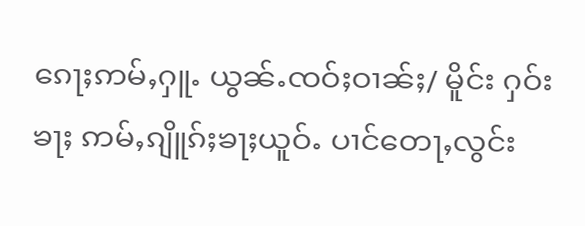ၵေႃႈဢမ်ႇႁူႉ ယွၼ်ႉၸဝ်ႈဝၢၼ်ႈ/ မိူင်း ႁဝ်းၶႃႈ ဢမ်ႇၵျိူၵ်ႈၶႃႈယူဝ်ႉ ပၢင်တေႃႇလွင်း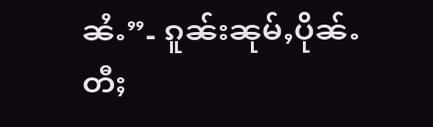ၼႆႉ”- ၵူၼ်းၼုမ်ႇပိုၼ်ႉတီႈ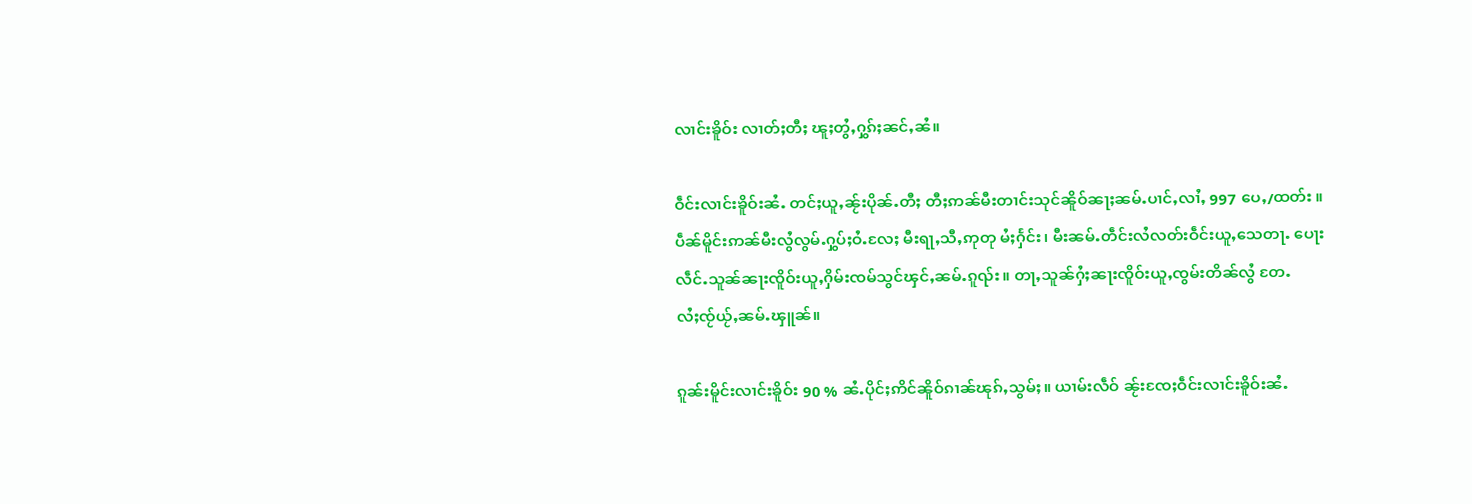လၢင်းၶိူဝ်း လၢတ်ႈတီႈ ၽူႈတွႆႇႁွၵ်ႈၼင်ႇၼႆ။

ဝဵင်းလၢင်းၶိူဝ်းၼႆႉ တင်ႈယူႇၼႂ်းပိုၼ်ႉတီႈ တီႈဢၼ်မီးတၢင်းသုင်ၼိူဝ်ၼႃႈၼမ်ႉပၢင်ႇလၢႆႇ 997 ပေႇ/ထတ်း ။ ပဵၼ်မိူင်းဢၼ်မီးလွႆလွမ်ႉႁွပ်ႈဝႆႉလႄႈ မီးရႃႇသီႇဢုတု မႆႈႁႅင်း၊ မီးၼမ်ႉတဵင်းလႆလတ်းဝဵင်းယူႇသေတႃႉ ပေႃးလဵင်ႉသူၼ်ၼႃးၸိူဝ်းယူႇႁိမ်းၸမ်သွင်ၾင်ႇၼမ်ႉၵူၺ်း။ တႃႇသူၼ်ႁႆႈၼႃးၸိူဝ်းယူႇၸွမ်းတိၼ်လွႆ တႄႉ လႆႈၸႂ်ယႂ်ႇၼမ်ႉၾူၼ်။

ၵူၼ်းမိူင်းလၢင်းၶိူဝ်း 90 % ၼႆႉပိုင်ႈဢိင်ၼိူဝ်ၵၢၼ်ၽုၵ်ႇသွမ်ႈ။ ယၢမ်းလဵဝ် ၼႂ်းၸႄႈဝဵင်းလၢင်းၶိူဝ်းၼႆႉ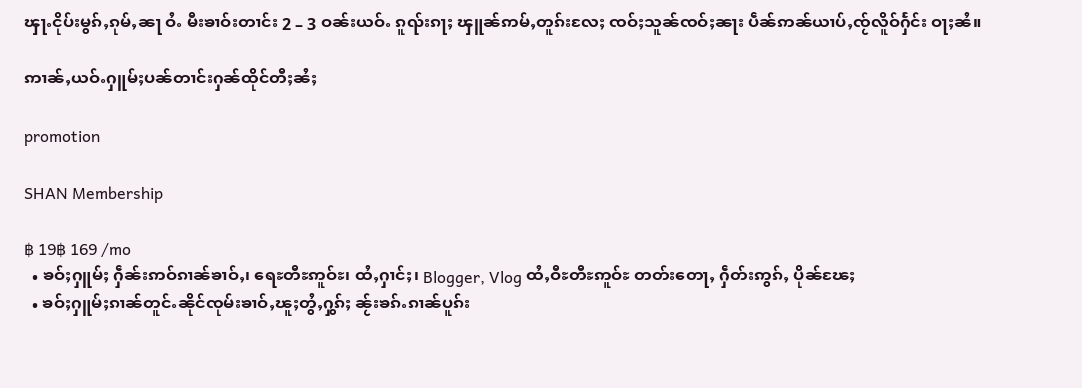ၾႃႉငိုပ်းမွၵ်ႇၵုမ်ႇၼႃ ဝႆႉ မီးၶၢဝ်းတၢင်း 2 – 3 ဝၼ်းယဝ်ႉ ၵူၺ်းၵႃႈ ၾူၼ်ဢမ်ႇတူၵ်းလႄႈ ၸဝ်ႈသူၼ်ၸဝ်ႈၼႃး ပဵၼ်ဢၼ်ယၢပ်ႇၸႂ်လိူဝ်ႁႅင်း ဝႃႈၼႆ။

ဢၢၼ်ႇယဝ်ႉႁူမ်ႈပၼ်တၢင်းႁၼ်ထိုင်တီႈၼႆႈ

promotion

SHAN Membership

฿ 19฿ 169 /mo
  • ၶဝ်ႈႁူမ်ႈ ႁဵၼ်းဢဝ်ၵၢၼ်ၶၢဝ်ႇ၊ ရေႊတီႊဢူဝ်ႊ၊ ထႆႇႁၢင်ႈ၊ Blogger, Vlog ထႆႇဝီႊတီႊဢူဝ်ႊ တတ်းတေႃႇ ႁဵတ်းဢွၵ်ႇ ပိုၼ်ၽႄႈ
  • ၶဝ်ႈႁူမ်ႈၵၢၼ်တူင်ႉၼိုင်ၸုမ်းၶၢဝ်ႇၽူႈတွႆႇႁွၵ်ႈ ၼႂ်းၶၵ်ႉၵၢၼ်ပူၵ်း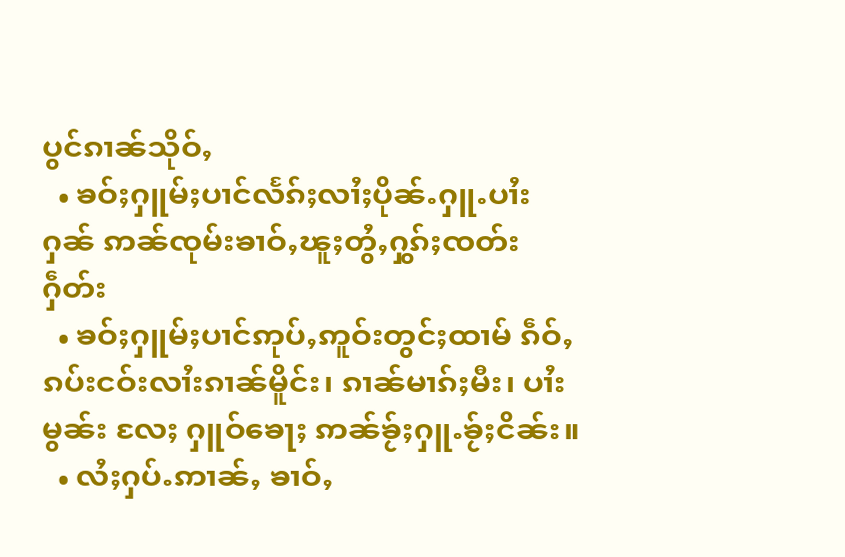ပွင်ၵၢၼ်သိုဝ်ႇ
  • ၶဝ်ႈႁူမ်ႈပၢင်လႅၵ်ႈလၢႆႈပိုၼ်ႉႁူႉပၢႆးႁၼ် ဢၼ်ၸုမ်းၶၢဝ်ႇၽူႈတွႆႇႁွၵ်ႈၸတ်းႁဵတ်း
  • ၶဝ်ႈႁူမ်ႈပၢင်ဢုပ်ႇဢူဝ်းတွင်ႈထၢမ် ၵဵဝ်ႇၵပ်းငဝ်းလၢႆးၵၢၼ်မိူင်း၊ ၵၢၼ်မၢၵ်ႈမီး၊ ပၢႆးမွၼ်း လႄႈ ႁူဝ်ၶေႃႈ ဢၼ်ၶႂ်ႈႁူႉၶႂ်ႈငိၼ်း။
  • လႆႈႁပ်ႉဢၢၼ်ႇ ၶၢဝ်ႇ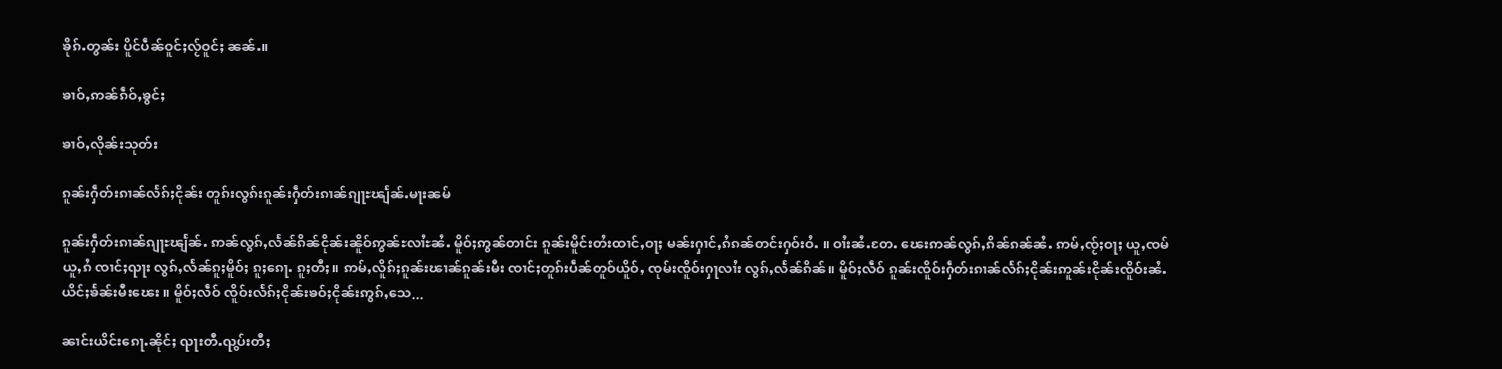ၶိုၵ်ႉတွၼ်း ပိူင်ပဵၼ်ဝူင်ႈလႂ်ဝူင်ႈ ၼၼ်ႉ။

ၶၢဝ်ႇဢၼ်ၵဵဝ်ႇၶွင်ႈ

ၶၢဝ်ႇလိုၼ်းသုတ်း

ၵူၼ်းႁဵတ်းၵၢၼ်လႅၵ်ႈငိုၼ်း တူၵ်းလွၵ်းၵူၼ်းႁဵတ်းၵၢၼ်ၵျႃႊၽျႅၼ်ႉမႃးၼမ်

ၵူၼ်းႁဵတ်းၵၢၼ်ၵျႃႊၽျႅၼ်ႉ ဢၼ်လွၵ်ႇလႅၼ်ၵိၼ်ငိုၼ်းၼိူဝ်ဢွၼ်ႊလၢႆႊၼႆႉ မိူဝ်ႈဢွၼ်တၢင်း ၵူၼ်းမိူင်းတႆးထၢင်ႇဝႃႈ မၼ်းႁၢင်ႇၵႆၵၼ်တင်းႁဝ်းဝႆႉ ။ ဝၢႆးၼႆႉတႄႉ ၽေးဢၼ်လွၵ်ႇၵိၼ်ၵၼ်ၼႆႉ ဢမ်ႇၸႂ်ႈဝႃႈ ယူႇၸမ်ယူႇၵႆ ၸၢင်ႈၺႃး လွၵ်ႇလႅၼ်ၵူႈမိူဝ်ႈ ၵူႈၵေႃႉ ၵူႈတီႈ။ ဢမ်ႇလိူၵ်ႈၵူၼ်းၽၢၼ်ၵူၼ်းမီး ၸၢင်ႈတူၵ်းပဵၼ်တူဝ်ယိူဝ်ႇ ၸုမ်းၸိူဝ်းႁႃလၢႆး လွၵ်ႇလႅၼ်ၵိၼ်။ မိူဝ်ႈလဵဝ် ၵူၼ်းၸိူဝ်းႁဵတ်းၵၢၼ်လႅၵ်ႈငိုၼ်းဢူၼ်းငိုၼ်းၸိူဝ်းၼႆႉ ယိင်ႈၶႅၼ်းမီးၽေး ။ မိူဝ်ႈလဵဝ် ၸိူဝ်းလႅၵ်ႈငိုၼ်းၶဝ်ႈငိုၼ်းဢွၵ်ႇသေ...

ၼၢင်းယိင်းၵေႃႉၼိုင်ႈ ၺႃးတီႉၺွပ်းတီႈ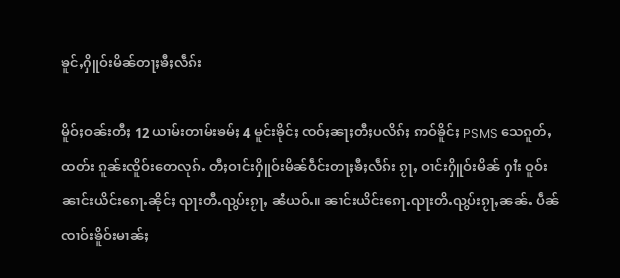ၶူင်ႇႁိူဝ်းမိၼ်တႃႈၶီႈလဵၵ်း

မိူဝ်ႈဝၼ်းတီႈ 12 ယၢမ်းတၢမ်းၶမ်ႈ 4 မူင်းၶိုင်ႈ ၸဝ်ႈၼႃႈတီႈပလိၵ်ႈ ဢဝ်ၶိူင်ႈ PSMS သေၵူတ်ႇထတ်း ၵူၼ်းၸိူဝ်းတေလုၵ်ႉ တီႈဝၢင်းႁိူဝ်းမိၼ်ဝဵင်းတႃႈၶီႈလဵၵ်း ၵႂႃႇ ဝၢင်းႁိူဝ်းမိၼ် ႁၢႆး ဝူဝ်း ၼၢင်းယိင်းၵေႃႉၼိုင်ႈ ၺႃးတီႉၺွပ်းၵႂႃႇ ၼႆယဝ်ႉ။ ၼၢင်းယိင်းၵေႃႉၺႃးတိႉၺွပ်းၵႂႃႇၼၼ်ႉ ပဵၼ်ၸၢဝ်းၶိူဝ်းမၢၼ်ႈ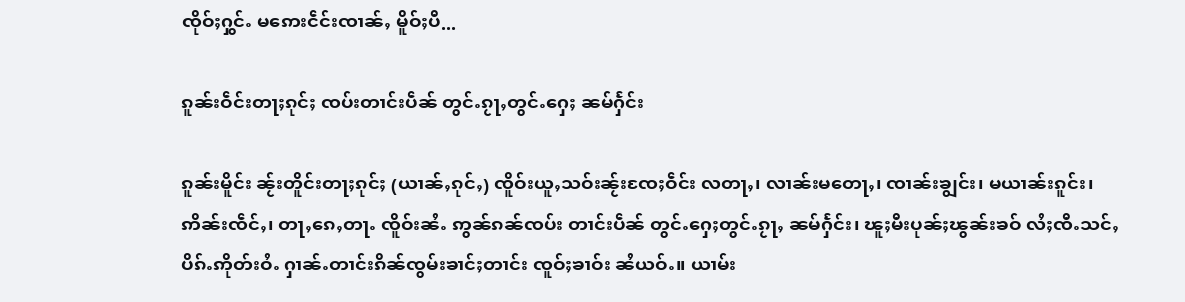ၸိုဝ်ႈႁွင်ႉ မဢေးငဵင်းၸၢၼ်ႇ မိူဝ်ႈပီ...

ၵူၼ်းဝဵင်းတႃႈၵုင်ႈ ၸပ်းတၢင်းပဵၼ် တွင်ႉၵႂႃႇတွင်ႉႁေႈ ၼမ်ႁႅင်း

ၵူၼ်းမိူင်း ၼႂ်းတိူင်းတႃႈၵုင်ႈ (ယၢၼ်ႇၵုင်ႇ) ၸိူဝ်းယူႇသဝ်းၼႂ်းၸႄႈဝဵင်း လတႃႇ၊ လၢၼ်းမတေႃႇ၊ ၸၢၼ်းၶျွင်း၊ မယၢၼ်းၵူင်း၊ ဢိၼ်းၸဵင်ႇ၊ တႃႇၵေႇတႃႉ ၸိူဝ်းၼႆႉ ဢွၼ်ၵၼ်ၸပ်း တၢင်းပဵၼ် တွင်ႉႁေႈတွင်ႉၵႂႃႇ ၼမ်ႁႅင်း၊ ၽူႈမီးပုၼ်ႈၽွၼ်းၶဝ် လႆႈၸီႉသင်ႇပိၵ်ႉဢိုတ်းဝႆႉ ႁၢၼ်ႉတၢင်းၵိၼ်ၸွမ်းၶၢင်ႈတၢင်း ၸူဝ်ႈၶၢဝ်း ၼႆယဝ်ႉ။ ယၢမ်း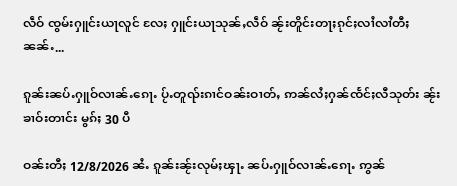လဵဝ် ၸွမ်းႁူင်းယႃလူင် လႄႈ ႁူင်းယႃသုၼ်ႇလဵဝ် ၼႂ်းတိူင်းတႃႈၵုင်ႈလၢႆလၢႆတီႈၼၼ်ႉ...

ၵူၼ်းၼပ်ႉႁူဝ်လၢၼ်ႉၵေႃႉ ပႂ်ႉတူၺ်းၵၢင်ဝၼ်းဝၢတ်ႇ ဢၼ်လႆႈႁၼ်ၸႅင်ႈလီသုတ်း ၼႂ်းၶၢဝ်းတၢင်း မွၵ်ႈ 30 ပီ

ဝၼ်းတီႈ 12/8/2026 ၼႆႉ ၵူၼ်းၼႂ်းလုမ်ႈၾႃႉ ၼပ်ႉႁူဝ်လၢၼ်ႉၵေႃႉ ဢွၼ်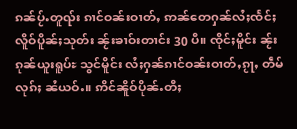ၵၼ်ပႂ်ႉတူၺ်း ၵၢင်ဝၼ်းဝၢတ်ႇ ဢၼ်တေႁၼ်လႆႈၸႅင်ႈလိူဝ်ပိူၼ်ႈသုတ်း ၼႂ်းၶၢဝ်းတၢင်း 30 ပီ။ ၸိုင်ႈမိူင်း ၼႂ်းၵုၼ်ယူးရူပ်ႊ သွင်မိူင်း လႆႈႁၼ်ၵၢင်ဝၼ်းဝၢတ်ႇၵႂႃႇ တဵမ်လုၵ်ႈ ၼႆယဝ်ႉ။ ဢိင်ၼိူဝ်ပိုၼ်ႉတီႈ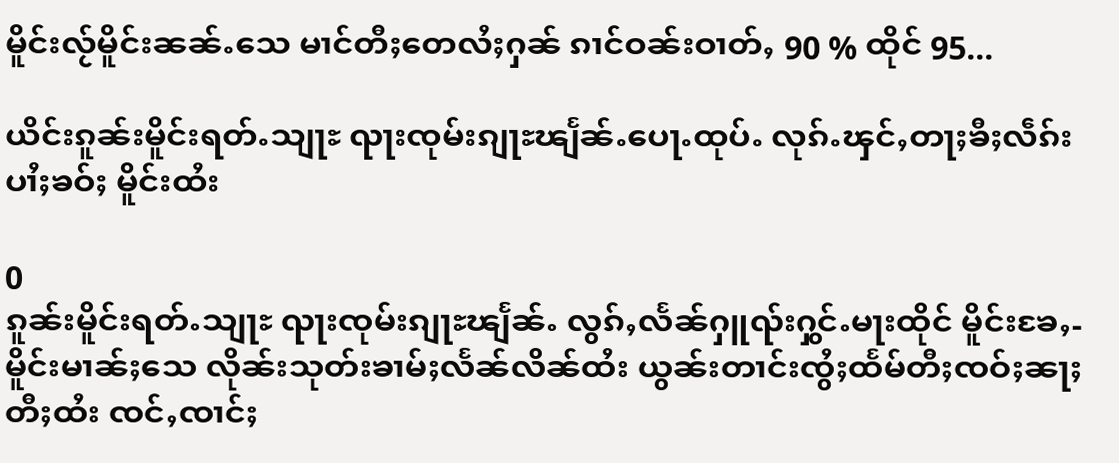မိူင်းလႂ်မိူင်းၼၼ်ႉသေ မၢင်တီႈတေလႆႈႁၼ် ၵၢင်ဝၼ်းဝၢတ်ႇ 90 % ထိုင် 95...

ယိင်းၵူၼ်းမိူင်းရတ်ႉသျႃႊ ၺႃးၸုမ်းၵျႃႊၽျႅၼ်ႉပေႃႉထုပ်ႉ လုၵ်ႉၾင်ႇတႃႈၶီႈလဵၵ်းပၢႆႈၶဝ်ႈ မိူင်းထႆး

0
ၵူၼ်းမိူင်းရတ်ႉသျႃႊ ၺႃးၸုမ်းၵျႃႊၽျႅၼ်ႉ လွၵ်ႇလႅၼ်ႁူၺ်းႁွင်ႉမႃးထိုင် မိူင်းၶႄႇ- မိူင်းမၢၼ်ႈသေ လိုၼ်းသုတ်းၶၢမ်ႈလႅၼ်လိၼ်ထႆး ယွၼ်းတၢင်းၸွႆႈထႅမ်တီႈၸဝ်ႈၼႃႈတီႈထႆး ၸင်ႇၸၢင်ႈ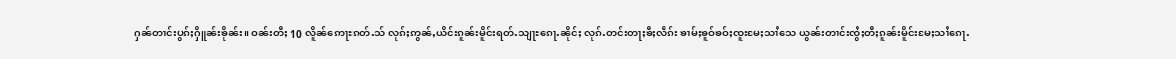ႁၼ်တၢင်းပွၵ်ႈႁိူၼ်းၶိုၼ်း။ ဝၼ်းတီႈ 10 လိူၼ်ဢေႃႊၵတ်ႉသ် လုၵ်ႈဢွၼ်ႇယိင်းၵူၼ်းမိူင်းရတ်ႉသျႃႊၵေႃႉၼိုင်ႈ လုၵ်ႉတင်းတႃႈၶီႈလဵၵ်း ၶၢမ်ႈၶူဝ်ၶဝ်ႈၸူးမႄႈသၢႆသေ ယွၼ်းတၢင်းၸွႆႈတီႈၵူၼ်းမိူင်းမႄႈသၢႆၵေႃႉ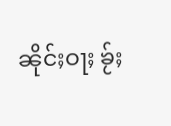ၼိုင်ႈဝႃႈ ၶႂ်ႈ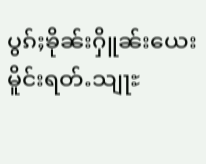ပွၵ်ႈၶိုၼ်းႁိူၼ်းယေး မိူင်းရတ်ႉသျႃႊ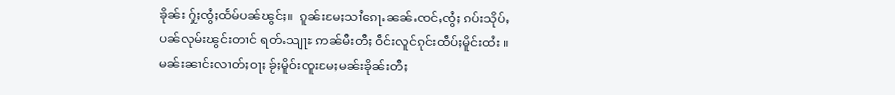ၶိုၼ်း ႁႂ်ႈၸွႆႈထႅမ်ပၼ်ၽွင်ႈ။  ၵူၼ်းမႄႈသၢႆၵေႃႉၼၼ်ႉၸင်ႇၸွႆႈ ၵပ်းသိုပ်ႇပၼ်လုမ်းၽွင်းတၢင် ရတ်ႉသျႃႊ ဢၼ်မီးတီႈ ဝဵင်းလူင်ၵုင်းထဵပ်ႈမိူင်းထႆး ။မၼ်းၼၢင်းလၢတ်ႈဝႃႈ ၶႂ်ႈမိူဝ်းၸူးမႄႈမၼ်းၶိုၼ်းတီႈ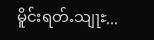မိူင်းရတ်ႉသျႃႊ...